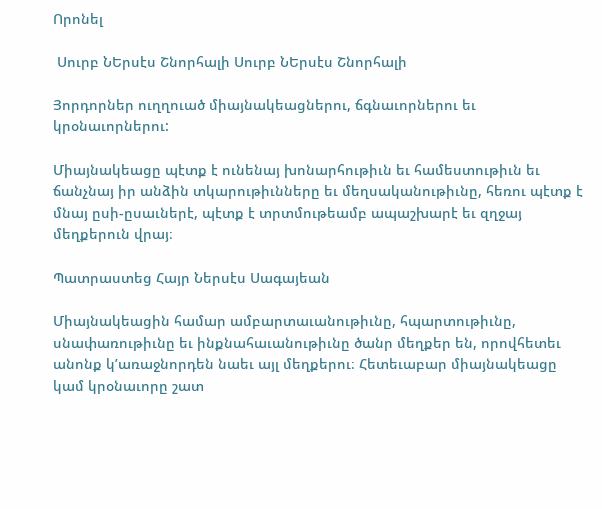Որոնել

 Սուրբ ՆԵրսէս Շնորհալի Սուրբ ՆԵրսէս Շնորհալի

Յորդորներ ուղղուած միայնակեացներու, ճգնաւորներու եւ կրօնաւորներու:

Միայնակեացը պէտք է ունենայ խոնարհութիւն եւ համեստութիւն եւ ճանչնայ իր անձին տկարութիւնները եւ մեղսականութիւնը, հեռու պէտք է մնայ ըսի-ըսաւներէ, պէտք է տրտմութեամբ ապաշխարէ եւ զղջայ մեղքերուն վրայ։

Պատրաստեց Հայր Ներսէս Սագայեան

Միայնակեացին համար ամբարտաւանութիւնը, հպարտութիւնը, սնափառութիւնը եւ ինքնահաւանութիւնը ծանր մեղքեր են, որովհետեւ անոնք կʼառաջնորդեն նաեւ այլ մեղքերու։ Հետեւաբար միայնակեացը կամ կրօնաւորը շատ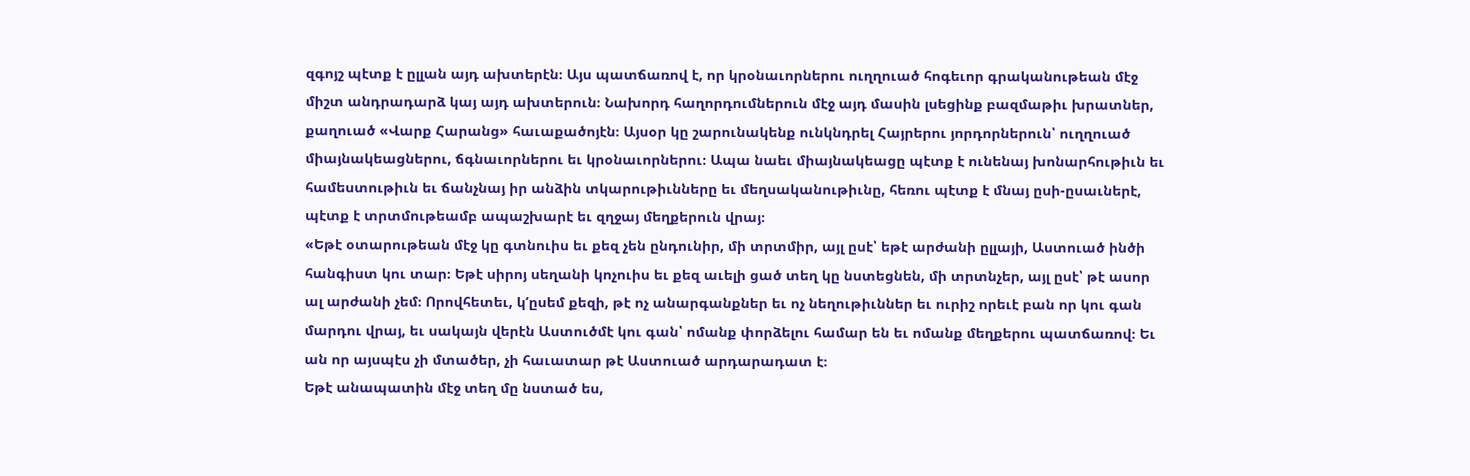զգոյշ պէտք է ըլլան այդ ախտերէն։ Այս պատճառով է, որ կրօնաւորներու ուղղուած հոգեւոր գրականութեան մէջ միշտ անդրադարձ կայ այդ ախտերուն։ Նախորդ հաղորդումներուն մէջ այդ մասին լսեցինք բազմաթիւ խրատներ, քաղուած «Վարք Հարանց» հաւաքածոյէն։ Այսօր կը շարունակենք ունկնդրել Հայրերու յորդորներուն՝ ուղղուած միայնակեացներու, ճգնաւորներու եւ կրօնաւորներու։ Ապա նաեւ միայնակեացը պէտք է ունենայ խոնարհութիւն եւ համեստութիւն եւ ճանչնայ իր անձին տկարութիւնները եւ մեղսականութիւնը, հեռու պէտք է մնայ ըսի-ըսաւներէ, պէտք է տրտմութեամբ ապաշխարէ եւ զղջայ մեղքերուն վրայ։
«Եթէ օտարութեան մէջ կը գտնուիս եւ քեզ չեն ընդունիր, մի տրտմիր, այլ ըսէ՝ եթէ արժանի ըլլայի, Աստուած ինծի հանգիստ կու տար։ Եթէ սիրոյ սեղանի կոչուիս եւ քեզ աւելի ցած տեղ կը նստեցնեն, մի տրտնչեր, այլ ըսէ՝ թէ ասոր ալ արժանի չեմ։ Որովհետեւ, կʼըսեմ քեզի, թէ ոչ անարգանքներ եւ ոչ նեղութիւններ եւ ուրիշ որեւէ բան որ կու գան մարդու վրայ, եւ սակայն վերէն Աստուծմէ կու գան՝ ոմանք փորձելու համար են եւ ոմանք մեղքերու պատճառով։ Եւ ան որ այսպէս չի մտածեր, չի հաւատար թէ Աստուած արդարադատ է։
Եթէ անապատին մէջ տեղ մը նստած ես,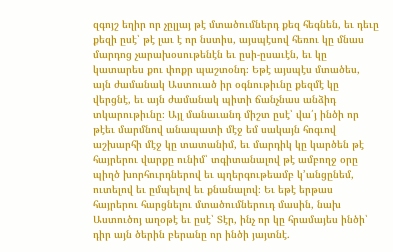զգոյշ եղիր որ չըլլայ թէ մտածումներդ քեզ հեգնեն, եւ դեւը քեզի ըսէ՝ թէ լաւ է որ նստիս, այսպէսով հեռու կը մնաս մարդոց չարախօսութենէն եւ ըսի-ըսաւէն, եւ կը կատարես քու փոքր պաշտօնդ։ Եթէ այսպէս մտածես, այն ժամանակ Աստուած իր օգնութիւնը քեզմէ կը վերցնէ, եւ այն ժամանակ պիտի ճանչնաս անձիդ տկարութիւնը։ Այլ մանաւանդ միշտ ըսէ՝ վա՛յ ինծի որ թէեւ մարմնով անապատի մէջ եմ սակայն հոգւով աշխարհի մէջ կը տատանիմ, եւ մարդիկ կը կարծեն թէ հայրերու վարքը ունիմ՝ տգիտանալով թէ ամբողջ օրը պիղծ խորհուրդներով եւ պղերգութեամբ կʼանցընեմ, ուտելով եւ ըմպելով եւ քնանալով։ Եւ եթէ երթաս հայրերու հարցնելու մտածումներուդ մասին, նախ Աստուծոյ աղօթէ եւ ըսէ՝ Տէր, ինչ որ կը հրամայես ինծի՝ դիր այն ծերին բերանը որ ինծի յայտնէ.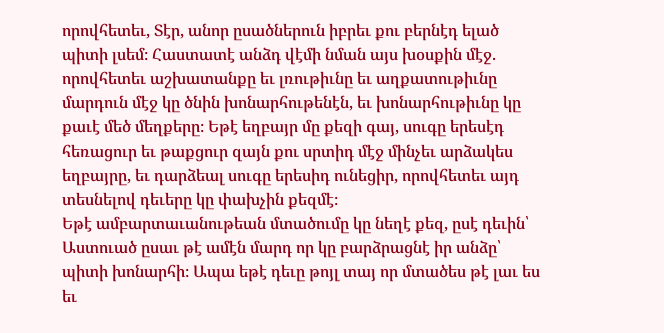որովհետեւ, Տէր, անոր ըսածներուն իբրեւ քու բերնէդ ելած պիտի լսեմ։ Հաստատէ անձդ վէմի նման այս խօսքին մէջ. որովհետեւ աշխատանքը եւ լռութիւնը եւ աղքատութիւնը մարդուն մէջ կը ծնին խոնարհութենէն, եւ խոնարհութիւնը կը քաւէ մեծ մեղքերը։ Եթէ եղբայր մը քեզի գայ, սուգը երեսէդ հեռացուր եւ թաքցուր զայն քու սրտիդ մէջ մինչեւ արձակես եղբայրը, եւ դարձեալ սուգը երեսիդ ունեցիր, որովհետեւ այդ տեսնելով դեւերը կը փախչին քեզմէ։
Եթէ ամբարտաւանութեան մտածումը կը նեղէ քեզ, ըսէ դեւին՝ Աստուած ըսաւ թէ ամէն մարդ որ կը բարձրացնէ իր անձը՝ պիտի խոնարհի։ Ապա եթէ դեւը թոյլ տայ որ մտածես թէ լաւ ես եւ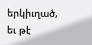երկիւղած, եւ թէ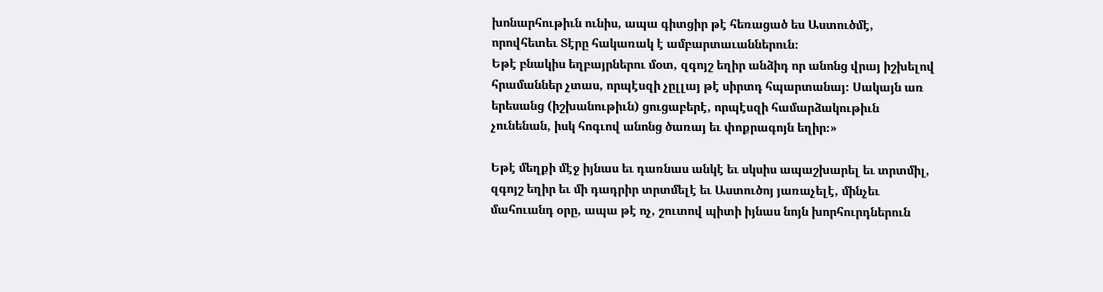խոնարհութիւն ունիս, ապա գիտցիր թէ հեռացած ես Աստուծմէ, որովհետեւ Տէրը հակառակ է ամբարտաւաններուն։
Եթէ բնակիս եղբայրներու մօտ, զգոյշ եղիր անձիդ որ անոնց վրայ իշխելով հրամաններ չտաս, որպէսզի չըլլայ թէ սիրտդ հպարտանայ։ Սակայն առ երեսանց (իշխանութիւն) ցուցաբերէ, որպէսզի համարձակութիւն չունենան, իսկ հոգւով անոնց ծառայ եւ փոքրագոյն եղիր։»

Եթէ մեղքի մէջ իյնաս եւ դառնաս անկէ եւ սկսիս ապաշխարել եւ տրտմիլ, զգոյշ եղիր եւ մի դադրիր տրտմելէ եւ Աստուծոյ յառաչելէ, մինչեւ մահուանդ օրը, ապա թէ ոչ, շուտով պիտի իյնաս նոյն խորհուրդներուն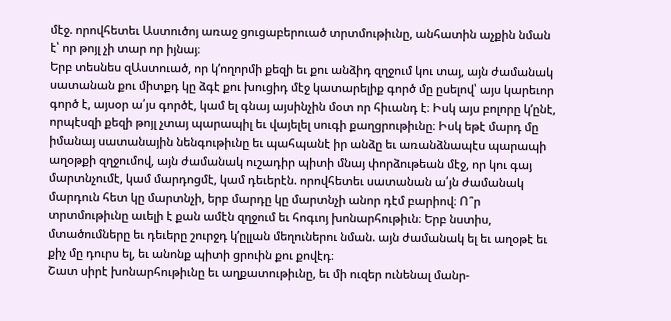մէջ. որովհետեւ Աստուծոյ առաջ ցուցաբերուած տրտմութիւնը, անհատին աչքին նման է՝ որ թոյլ չի տար որ իյնայ։
Երբ տեսնես զԱստուած, որ կʼողորմի քեզի եւ քու անձիդ զղջում կու տայ, այն ժամանակ սատանան քու միտքդ կը ձգէ քու խուցիդ մէջ կատարելիք գործ մը ըսելով՝ այս կարեւոր գործ է, այսօր ա՛յս գործէ, կամ ել գնայ այսինչին մօտ որ հիւանդ է։ Իսկ այս բոլորը կʼընէ, որպէսզի քեզի թոյլ չտայ պարապիլ եւ վայելել սուգի քաղցրութիւնը։ Իսկ եթէ մարդ մը իմանայ սատանային նենգութիւնը եւ պահպանէ իր անձը եւ առանձնապէս պարապի աղօթքի զղջումով, այն ժամանակ ուշադիր պիտի մնայ փորձութեան մէջ, որ կու գայ մարտնչումէ, կամ մարդոցմէ, կամ դեւերէն. որովհետեւ սատանան ա՛յն ժամանակ մարդուն հետ կը մարտնչի, երբ մարդը կը մարտնչի անոր դէմ բարիով։ Ո՞ր տրտմութիւնը աւելի է քան ամէն զղջում եւ հոգւոյ խոնարհութիւն։ Երբ նստիս, մտածումները եւ դեւերը շուրջդ կʼըլլան մեղուներու նման. այն ժամանակ ել եւ աղօթէ եւ քիչ մը դուրս ել, եւ անոնք պիտի ցրուին քու քովէդ։
Շատ սիրէ խոնարհութիւնը եւ աղքատութիւնը, եւ մի ուզեր ունենալ մանր-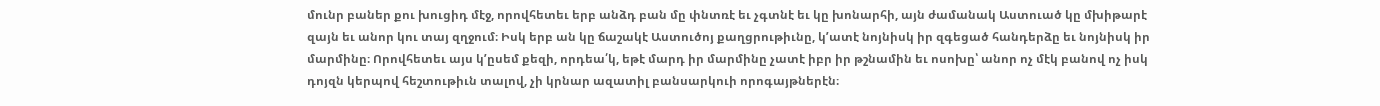մունր բաներ քու խուցիդ մէջ, որովհետեւ երբ անձդ բան մը փնտռէ եւ չգտնէ եւ կը խոնարհի, այն ժամանակ Աստուած կը մխիթարէ զայն եւ անոր կու տայ զղջում։ Իսկ երբ ան կը ճաշակէ Աստուծոյ քաղցրութիւնը, կʼատէ նոյնիսկ իր զգեցած հանդերձը եւ նոյնիսկ իր մարմինը։ Որովհետեւ այս կʼըսեմ քեզի, որդեա՛կ, եթէ մարդ իր մարմինը չատէ իբր իր թշնամին եւ ոսոխը՝ անոր ոչ մէկ բանով ոչ իսկ դոյզն կերպով հեշտութիւն տալով, չի կրնար ազատիլ բանսարկուի որոգայթներէն։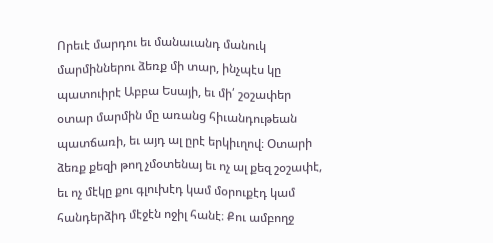Որեւէ մարդու եւ մանաւանդ մանուկ մարմիններու ձեռք մի տար, ինչպէս կը պատուիրէ Աբբա Եսայի, եւ մի՛ շօշափեր օտար մարմին մը առանց հիւանդութեան պատճառի, եւ այդ ալ ըրէ երկիւղով։ Օտարի ձեռք քեզի թող չմօտենայ եւ ոչ ալ քեզ շօշափէ, եւ ոչ մէկը քու գլուխէդ կամ մօրուքէդ կամ հանդերձիդ մէջէն ոջիլ հանէ։ Քու ամբողջ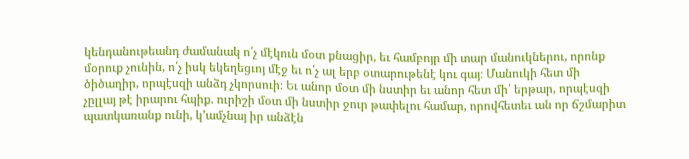կենդանութեանդ ժամանակ ո՛չ մէկուն մօտ քնացիր, եւ համբոյր մի տար մանուկներու, որոնք մօրուք չունին, ո՛չ իսկ եկեղեցւոյ մէջ եւ ո՛չ ալ երբ օտարութենէ կու գայ։ Մանուկի հետ մի ծիծաղիր, որպէսզի անձդ չկորսուի։ Եւ անոր մօտ մի նստիր եւ անոր հետ մի՛ երթար, որպէսզի չըլլայ թէ իրարու հպիք. ուրիշի մօտ մի նստիր ջուր թափելու համար, որովհետեւ ան որ ճշմարիտ պատկառանք ունի, կʼամչնայ իր անձէն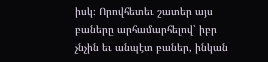իսկ։ Որովհետեւ շատեր այս բաները արհամարհելով՝ իբր չնչին եւ անպէտ բաներ, ինկան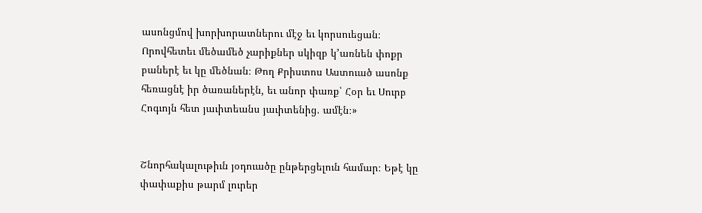ասոնցմով խորխորատներու մէջ եւ կորսուեցան։ Որովհետեւ մեծամեծ չարիքներ սկիզբ կʼառնեն փոքր բաներէ եւ կը մեծնան։ Թող Քրիստոս Աստուած ասոնք հեռացնէ իր ծառաներէն, եւ անոր փառք՝ Հօր եւ Սուրբ Հոգւոյն հետ յաւիտեանս յաւիտենից. ամէն։»


Շնորհակալութիւն յօդուածը ընթերցելուն համար։ Եթէ կը փափաքիս թարմ լուրեր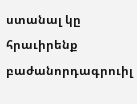ստանալ կը հրաւիրենք բաժանորդագրուիլ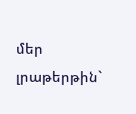մեր լրաթերթին`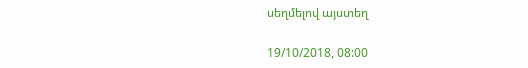սեղմելով այստեղ

19/10/2018, 08:00